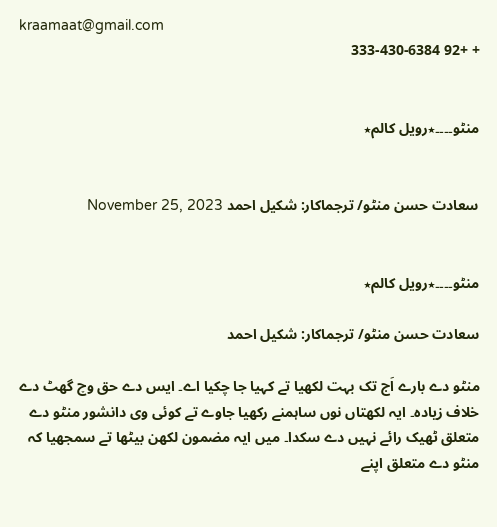kraamaat@gmail.com
+ +92 333-430-6384


منٹو۔۔۔۔٭رویل کالم٭


سعادت حسن منٹو/ ترجماکار: شکیل احمد November 25, 2023


منٹو۔۔۔۔٭رویل کالم٭

سعادت حسن منٹو/ ترجماکار: شکیل احمد

منٹو دے بارے اَج تک بہت لکھیا تے کہیا جا چکیا اے۔ ایس دے حق وچ گھٹ دے خلاف زیادہ۔ ایہ لکھتاں نوں ساہمنے رکھیا جاوے تے کوئی وی دانشور منٹو دے متعلق ٹھیک رائے نہیں دے سکدا۔ میں ایہ مضمون لکھن بیٹھا تے سمجھیا کہ منٹو دے متعلق اپنے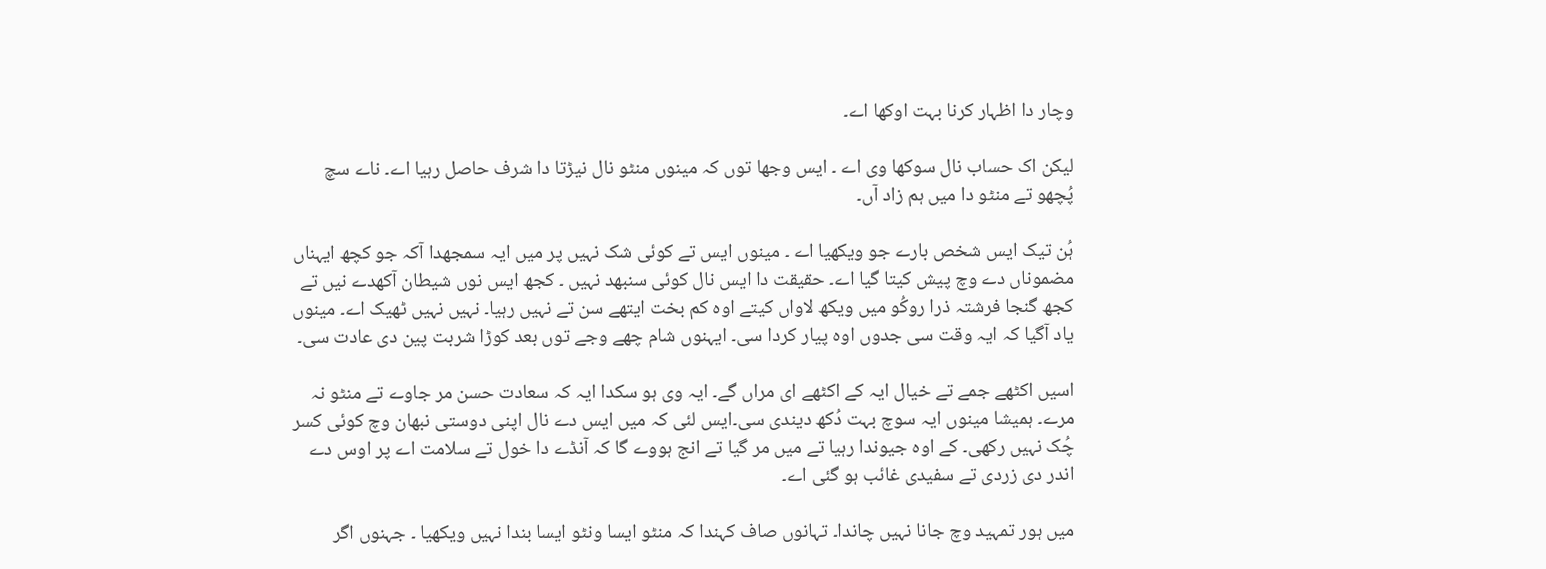وچار دا اظہار کرنا بہت اوکھا اے۔

لیکن اک حساب نال سوکھا وی اے ۔ ایس وجھا توں کہ مینوں منٹو نال نیڑتا دا شرف حاصل رہیا اے۔ ناے سچ پُچھو تے منٹو دا میں ہم زاد آں۔

ہُن تیک ایس شخص بارے جو ویکھیا اے ۔ مینوں ایس تے کوئی شک نہیں پر میں ایہ سمجھدا آکہ جو کچھ ایہناں مضموناں دے وچ پیش کیتا گیا اے۔ حقیقت دا ایس نال کوئی سنبھد نہیں ۔ کجھ ایس نوں شیطان آکھدے نیں تے کجھ گنجا فرشتہ ذرا روکُو میں ویکھ لاواں کیتے اوہ کم بخت ایتھے سن تے نہیں رہیا۔ نہیں نہیں ٹھیک اے۔ مینوں یاد آگیا کہ ایہ وقت سی جدوں اوہ پیار کردا سی۔ ایہنوں شام چھے وجے توں بعد کوڑا شربت پین دی عادت سی۔

اسیں اکٹھے جمے تے خیال ایہ کے اکٹھے ای مراں گے۔ ایہ وی ہو سکدا ایہ کہ سعادت حسن مر جاوے تے منٹو نہ مرے۔ ہمیشا مینوں ایہ سوچ بہت دُکھ دیندی سی۔ایس لئی کہ میں ایس دے نال اپنی دوستی نبھان وچ کوئی کسر چُک نہیں رکھی۔ کے اوہ جیوندا رہیا تے میں مر گیا تے انج ہووے گا کہ آنڈے دا خول تے سلامت اے پر اوس دے اندر دی زردی تے سفیدی غائب ہو گئی اے۔

میں ہور تمہید وچ جانا نہیں چاندا۔ تہانوں صاف کہندا کہ منٹو ایسا ونٹو ایسا بندا نہیں ویکھیا ۔ جہنوں اگر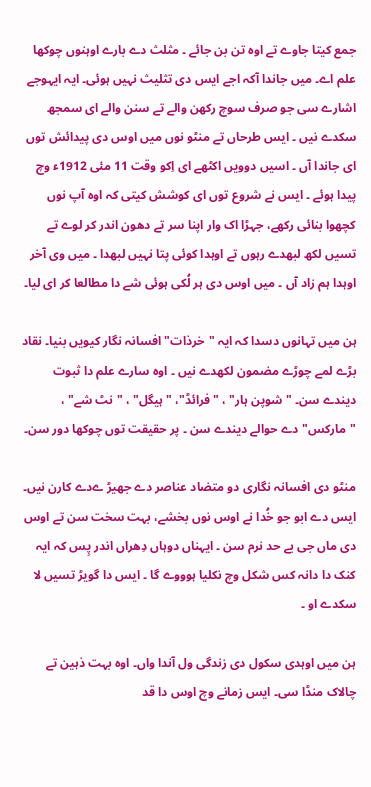جمع کیتا جاوے تے اوہ تن بن جائے ۔ مثلث دے بارے اوہنوں چوکھا علم اے۔ میں جاندا آکہ اجے ایس دی تثلیث نہیں ہوئی۔ ایہ ایہوجے اشارے سی جو صرف سوچ رکھن والے تے سنن والے ای سمجھ سکدے نیں ۔ ایس طرحاں تے منٹو نوں میں اوس دی پیدائش توں ای جاندا آں ۔ اسیں دوویں اکٹھے ای اِکو وقت 11 مئی 1912ء وچ پیدا ہوئے ۔ ایس نے شروع توں ای کوشش کیتی کہ اوہ آپ نوں کچھوا بنائی رکھے، جہڑا اک وار اپنا سر تے دھون اندر کر لوے تے تسیں لکھ لبھدے رہوں تے اوہدا کوئی پتا نہیں لبھدا ۔ میں وی آخر اوہدا ہم زاد آں ۔ میں اوس دی ہر لُکی ہوئی شے دا مطالعا کر ای لیا۔

ہن میں تہانوں دسدا کہ ایہ "خرذات" افسانہ نگار کیویں بنیا۔ نقاد بڑے لمے چوڑے مضمون لکھدے نیں ۔ اوہ سارے علم دا ثبوت دیندے سن۔ "شوپن ہار" ، "فرائڈ"، "ہیگل" ، "نٹ شے" ، "مارکس" دے حوالے دیندے سن ۔ پر حقیقت توں چوکھا دور سن۔

منٹو دی افسانہ نگاری دو متضاد عناصر دے جھیڑ ےدے کارن نیں۔ ایس دے ابو جو خُدا نے اوس نوں بخشے، بہت سخت سن تے اوس دی ماں جی بے حد نرم سن ۔ ایہناں دوہاں دِھراں اندر پِس کہ ایہ کنک دا دانہ کس شکل وچ نکلیا ہوووے گا ۔ ایس دا گویڑ تسیں لا سکدے او ۔

ہن میں اوہدی سکول دی زندگی ول آندا واں۔ اوہ بہت ذہین تے چالاک منڈا سی۔ ایس زمانے وچ اوس دا قد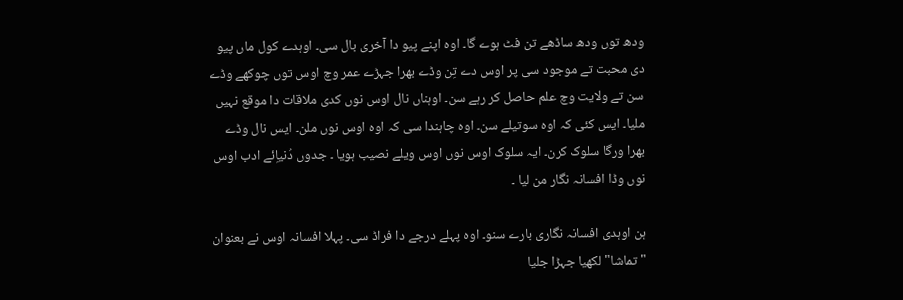ودھ توں ودھ ساڈھے تن فٹ ہوے گا۔ اوہ اپنے پیو دا آخری بال سی۔ اوہدے کول ماں پیو دی محبت تے موجود سی پر اوس دے تِن وڈے بھرا جہڑے عمر وچ اوس توں چوکھے وڈے سن تے ولایت وچ علم حاصل کر رہے سن۔ اوہناں نال اوس نوں کدی ملاقات دا موقع نہیں ملیا۔ ایس کئی کہ اوہ سوتیلے سن۔ اوہ چاہندا سی کہ اوہ اوس نوں ملن۔ ایس نال وڈے بھرا ورگا سلوک کرن۔ ایہ سلوک اوس نوں اوس ویلے نصیب ہویا ۔ جدوں دُنیاِئے ادب اوس نوں وڈا افسانہ نگار من لیا ۔

ہن اوہدی افسانہ نگاری بارے سنو۔ اوہ پہلے درجے دا فراڈ سی۔ پہلا افسانہ اوس نے بعنوان " تماشا" لکھیا جہڑا جلیا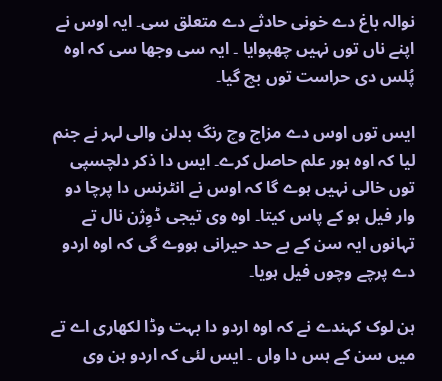نوالہ باغ دے خونی حادثے دے متعلق سی۔ ایہ اوس نے اپنے ناں توں نہیں چھپوایا ۔ ایہ سی وجھا سی کہ اوہ پُلس دی حراست توں بچ گیا۔

ایس توں اوس دے مزاج وچ رنگ بدلن والی لہر نے جنم لیا کہ اوہ ہور علم حاصل کرے۔ ایس دا ذکر دلچسپی توں خالی نہیں ہوے گا کہ اوس نے انٹرنس دا پرچا دو وار فیل ہو کے پاس کیتا۔ اوہ وی تیجی ڈوِژن نال تے تہانوں ایہ سن کے بے حد حیرانی ہووے گی کہ اوہ اردو دے پرچے وچوں فیل ہویا۔

ہن لوک کہندے نے کہ اوہ اردو دا بہت وڈا لکھاری اے تے میں سن کے ہس دا واں ۔ ایس لئی کہ اردو ہن وی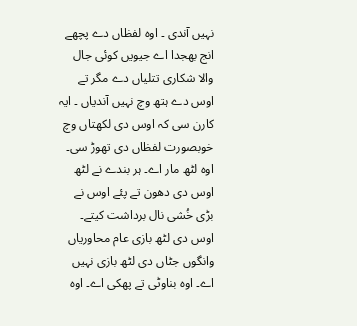نہیں آندی ۔ اوہ لفظاں دے پچھے انج بھجدا اے جیویں کوئی جال والا شکاری تتلیاں دے مگر تے اوس دے ہتھ وچ نہیں آندیاں ۔ ایہ کارن سی کہ اوس دی لکھتاں وچ خوبصورت لفظاں دی تھوڑ سی۔ اوہ لٹھ مار اے۔ ہر بندے نے لٹھ اوس دی دھون تے پئے اوس نے بڑی خُشی نال برداشت کیتے۔ اوس دی لٹھ بازی عام محاوریاں وانگوں جٹاں دی لٹھ بازی نہیں اے۔ اوہ بناوٹی تے پھکی اے۔ اوہ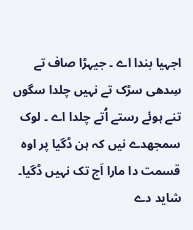اجہیا بندا اے ۔ جیہڑا صاف تے سِدھی سڑک تے نہیں چلدا سگوں تنے ہوئے رستے اُتے چلدا اے ۔ لوک سمجھدے نیں کہ ہن ڈگیا پر اوہ قسمت دا مارا اَج تک نہیں ڈگیا۔ شاید دے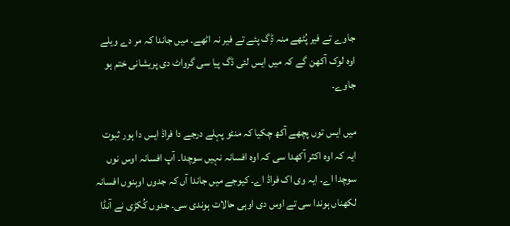جاوے تے فیر پُٹھے منہ ڈِگ پئے تے فیر نہ اٹھے۔ میں جاندا کہ مر دے ویلے اوہ لوک آکھن گے کہ میں ایس لئی ڈگ پیا سی گرواٹ دی پریشانی ختم ہو جاوے۔

میں ایس توں پچھے آکھ چکیا کہ منٹو پہلے درجے دا فراڈ ایس دا ہور ثبوت ایہ کہ اوہ اکثر آکھدا سی کہ اوہ افسانہ نہیں سوچدا۔ آپ افسانہ اوس نوں سوچدا اے۔ ایہ وی اک فراڈ اے۔ کیوجے میں جاندا آں کہ جدوں اوہنوں افسانہ لکھناں ہوندا سی تے اوس دی اوہی حالات ہوندی سی۔ جدوں کُکڑی نے آنڈا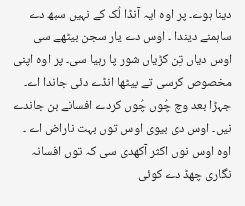دینا ہوے۔ پر اوہ ایہ آنڈا لُک کے نہیں سبھ دے ساہمنے دیندا ۔ اوس دے یار سجن بیٹھے سی اوس دیاں تِن کڑیاں شور پا رہیا سی۔ پر اوہ اپنی مخصوص کرسی تے بیٹھا انڈے دئی جاندا اے۔ جہڑا بعد وچ چُوں چُوں کردے افسانے بن جاندے نیں۔ اوس دی بیوی اوس توں بہت ناراض اے ۔ اوہ اوس نوں اکثر آکھدی سی کہ توں افسانہ نگاری چھڈ دے کوئی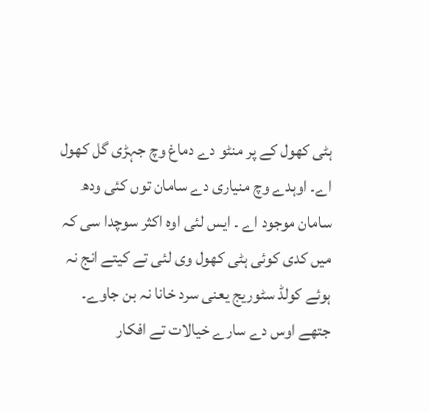ہٹی کھول کے پر منٹو دے دماغ وچ جہڑی گل کھول اے۔ اوہدے وچ منیاری دے سامان توں کئی ودھ سامان موجود اے ۔ ایس لئی اوہ اکثر سوچدا سی کہ میں کدی کوئی ہٹی کھول وی لئی تے کیتے انج نہ ہوئے کولڈ سٹوریج یعنی سرد خانا نہ بن جاوے۔ جتھے اوس دے سارے خیالات تے افکار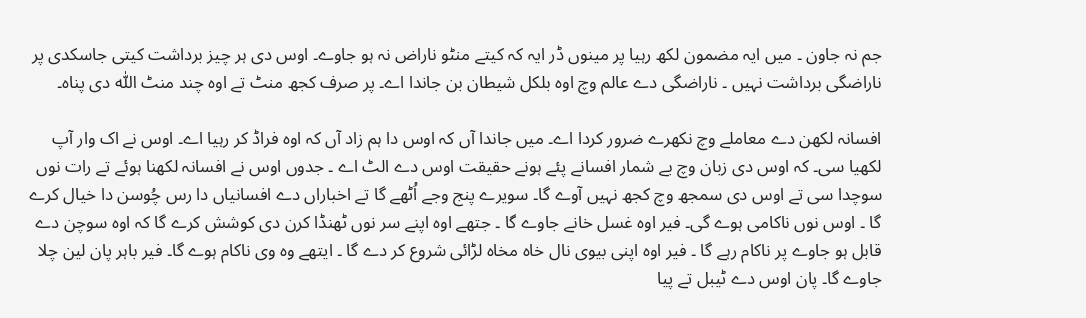جم نہ جاون ۔ میں ایہ مضمون لکھ رہیا پر مینوں ڈر ایہ کہ کیتے منٹو ناراض نہ ہو جاوے۔ اوس دی ہر چیز برداشت کیتی جاسکدی پر ناراضگی برداشت نہیں ۔ ناراضگی دے عالم وچ اوہ بلکل شیطان بن جاندا اے۔ پر صرف کجھ منٹ تے اوہ چند منٹ اللّٰہ دی پناہ۔

افسانہ لکھن دے معاملے وچ نکھرے ضرور کردا اے۔ میں جاندا آں کہ اوس دا ہم زاد آں کہ اوہ فراڈ کر رہیا اے۔ اوس نے اک وار آپ لکھیا سی۔ کہ اوس دی زبان وچ بے شمار افسانے پئے ہونے حقیقت اوس دے الٹ اے ۔ جدوں اوس نے افسانہ لکھنا ہوئے تے رات نوں سوچدا سی تے اوس دی سمجھ وچ کجھ نہیں آوے گا۔ سویرے پنج وجے اُٹھے گا تے اخباراں دے افسانیاں دا رس چُوسن دا خیال کرے گا ۔ اوس نوں ناکامی ہوے گی۔ فیر اوہ غسل خانے جاوے گا ۔ جتھے اوہ اپنے سر نوں ٹھنڈا کرن دی کوشش کرے گا کہ اوہ سوچن دے قابل ہو جاوے پر ناکام رہے گا ۔ فیر اوہ اپنی بیوی نال خاہ مخاہ لڑائی شروع کر دے گا ۔ ایتھے وہ وی ناکام ہوے گا۔ فیر باہر پان لین چلا جاوے گا۔ پان اوس دے ٹیبل تے پیا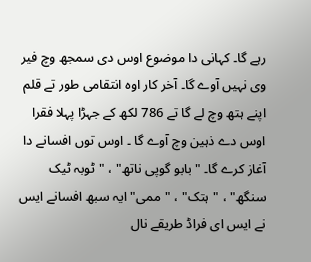رہے گا۔ کہانی دا موضوع اوس دی سمجھ وچ فیر وی نہیں آوے گا۔ آخر کار اوہ انتقامی طور تے قلم اپنے ہتھ وچ لے گا تے 786 لکھ کے جہڑا پہلا فقرا اوس دے ذہین وچ آوے گا ۔ اوس توں افسانے دا آغاز کرے گا۔ "بابو گوپی ناتھ" ، "ٹوبہ ٹیک سنگھ" ، "ہتک" ، "ممی" ایہ سبھ افسانے ایس نے ایس ای فراڈ طریقے نال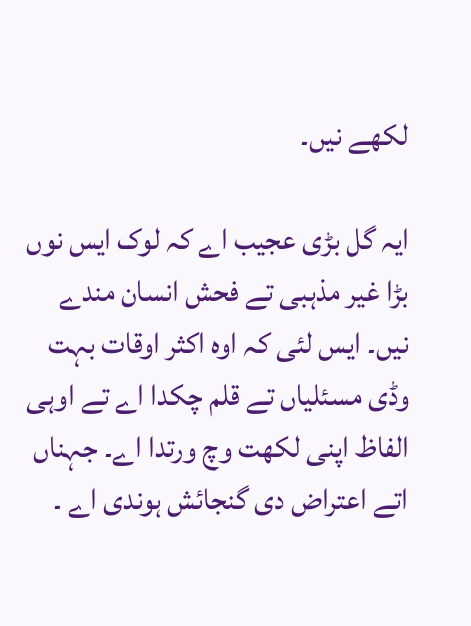لکھے نیں۔

ایہ گل بڑی عجیب اے کہ لوک ایس نوں بڑا غیر مذہبی تے فحش انسان مندے نیں۔ ایس لئی کہ اوہ اکثر اوقات بہت وڈی مسئلیاں تے قلم چکدا اے تے اوہی الفاظ اپنی لکھت وچ ورتدا اے۔ جہناں اتے اعتراض دی گنجائش ہوندی اے ۔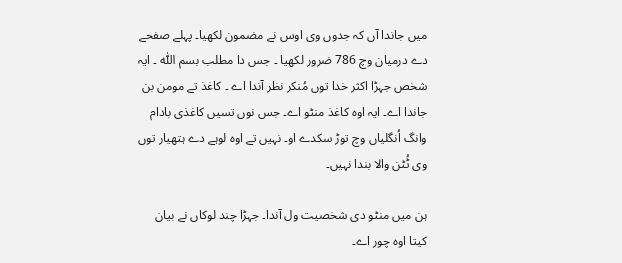میں جاندا آں کہ جدوں وی اوس نے مضمون لکھیا۔ پہلے صفحے دے درمیان وچ 786 ضرور لکھیا ۔ جس دا مطلب بسم اللّٰہ ۔ ایہ شخص جہڑا اکثر خدا توں مُنکر نظر آندا اے ۔ کاغذ تے مومن بن جاندا اے۔ ایہ اوہ کاغذ منٹو اے۔ جس نوں تسیں کاغذی بادام وانگ اُنگلیاں وچ توڑ سکدے او۔ نہیں تے اوہ لوہے دے ہتھیار توں وی ٹُٹن والا بندا نہیں۔

ہن میں منٹو دی شخصیت ول آندا۔ جہڑا چند لوکاں نے بیان کیتا اوہ چور اے۔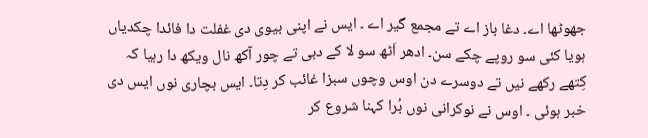جھوٹھا اے۔ دغا باز اے تے مجمع گیر اے ۔ ایس نے اپنی بیوی دی غفلت دا فائدا چکدیاں ہویا کئی سو روپے چکے سن۔ ادھر اَٹھ سو لا کے دبی تے چور آکھ نال ویکھ دا رہیا کہ کِتھے رکھے نیں تے دوسرے دن اوس وچوں سبزا غائب کر دِتا۔ ایس بچاری نوں ایس دی خبر ہوئی ۔ اوس نے نوکرانی نوں بُرا کہنا شروع کر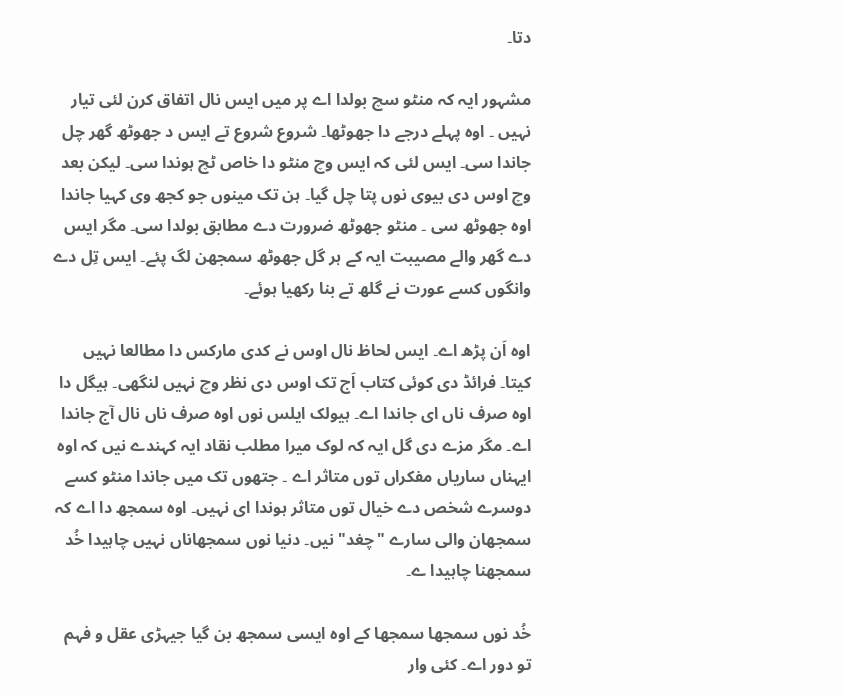دتا۔

مشہور ایہ کہ منٹو سچ بولدا اے پر میں ایس نال اتفاق کرن لئی تیار نہیں ۔ اوہ پہلے درجے دا جھوٹھا۔ شروع شروع تے ایس د جھوٹھ گھر چل جاندا سی۔ ایس لئی کہ ایس وچ منٹو دا خاص ٹچ ہوندا سی۔ لیکن بعد وچ اوس دی بیوی نوں پتا چل گیا۔ ہن تک مینوں جو کجھ وی کہیا جاندا اوہ جھوٹھ سی ۔ منٹو جھوٹھ ضرورت دے مطابق بولدا سی۔ مگر ایس دے گھر والے مصیبت ایہ کے ہر گل جھوٹھ سمجھن لگ پئے۔ ایس تِل دے وانگوں کسے عورت نے گلھ تے بنا رکھیا ہوئے۔

اوہ اَن پڑھ اے۔ ایس لحاظ نال اوس نے کدی مارکس دا مطالعا نہیں کیتا۔ فرائڈ دی کوئی کتاب اَج تک اوس دی نظر وچ نہیں لنگھی۔ ہیگل دا اوہ صرف ناں ای جاندا اے۔ ہیولک ایلس نوں اوہ صرف ناں نال آج جاندا اے۔ مگر مزے دی گل ایہ کہ لوک میرا مطلب نقاد ایہ کہندے نیں کہ اوہ ایہناں ساریاں مفکراں توں متاثر اے ۔ جتھوں تک میں جاندا منٹو کسے دوسرے شخص دے خیال توں متاثر ہوندا ای نہیں۔ اوہ سمجھ دا اے کہ سمجھان والی سارے "چغد"نیں۔ دنیا نوں سمجھاناں نہیں چاہیدا خُد سمجھنا چاہیدا ے۔

خُد نوں سمجھا سمجھا کے اوہ ایسی سمجھ بن گیا جیہڑی عقل و فہم تو دور اے۔ کئی وار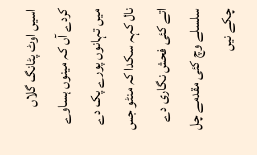اسیں اوٹ پٹانگ گلاں کردے آں کہ مینوں ہساوے میں تہانوں پورے پک دے نال کہہ سکدا کہ منٹو جس اتے کئی فحش نگاری دے سلسلے وچ کئی مقدمے چل چکے نیں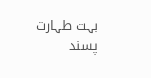بہت طہارت پسند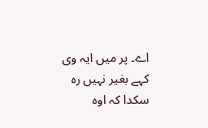اے۔ پر میں ایہ وی کہے بغیر نہیں رہ سکدا کہ اوہ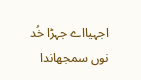اجہیااے جہڑا خُد نوں سمجھاندا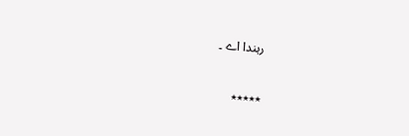رہندا اے ۔

٭٭٭٭٭